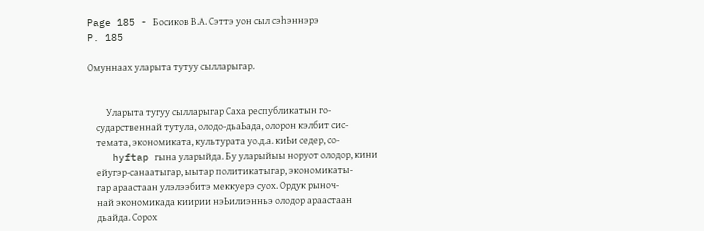Page 185 - Босиков В.А. Сэттэ уон сыл сэһэннэрэ
P. 185

Омуннаах уларыта тутуу сылларыгар.


         Уларыта тугуу сылларыгар Саха республикатын го-
    сударственнай тутула, олодо-дьаЬада, олорон кэлбит сис-
    темата, экономиката, культурата уо.д.а. киЬи седер, со-
    hyftap гына уларыйда. Бу уларыйыы норуот олодор, кини
    ейугэр-санаатыгар, ыытар политикатыгар, экономикаты-
    гар араастаан улэлээбитэ меккуерэ суох. Ордук рыноч-
    най экономикада киирии нэЬилиэнньэ олодор араастаан
    дьайда. Сорох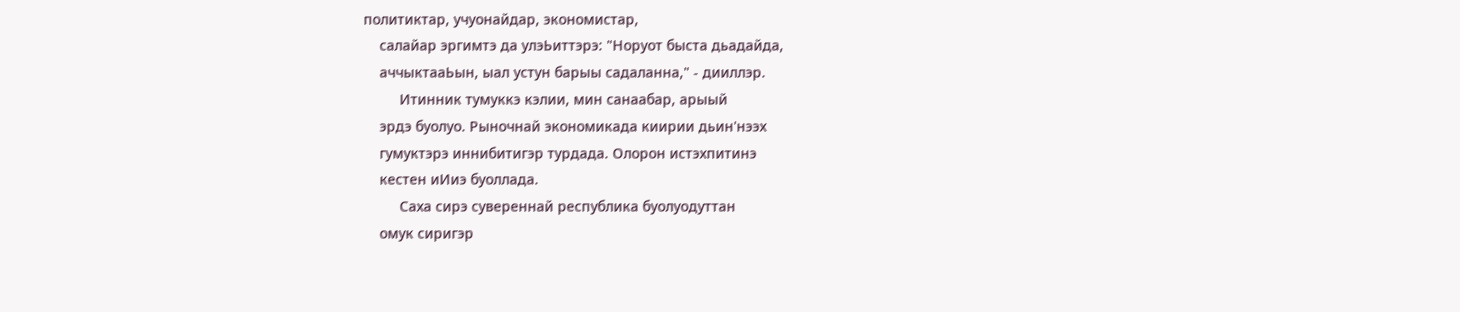политиктар, учуонайдар, экономистар,
    салайар эргимтэ да улэЬиттэрэ: "Норуот быста дьадайда,
    аччыктааЬын, ыал устун барыы садаланна," - дииллэр.
         Итинник тумуккэ кэлии, мин санаабар, арыый
    эрдэ буолуо. Рыночнай экономикада киирии дьин'нээх
    гумуктэрэ иннибитигэр турдада. Олорон истэхпитинэ
    кестен иИиэ буоллада.
         Саха сирэ сувереннай республика буолуодуттан
    омук сиригэр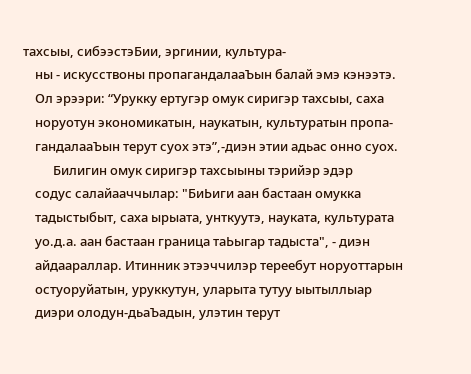тахсыы, сибээстэБии, эргинии, культура-
    ны - искусствоны пропагандалааЪын балай эмэ кэнээтэ.
    Ол эрээри: “Урукку ертугэр омук сиригэр тахсыы, саха
    норуотун экономикатын, наукатын, культуратын пропа-
    гандалааЪын терут суох этэ”,-диэн этии адьас онно суох.
          Билигин омук сиригэр тахсыыны тэрийэр эдэр
    содус салайааччылар: "БиЬиги аан бастаан омукка
    тадыстыбыт, саха ырыата, унткуутэ, науката, культурата
    уо.д.а. аан бастаан граница таЬыгар тадыста", - диэн
    айдаараллар. Итинник этээччилэр тереебут норуоттарын
    остуоруйатын, уруккутун, уларыта тутуу ыытыллыар
    диэри олодун-дьаЪадын, улэтин терут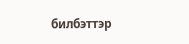билбэттэр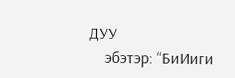ДУУ
    эбэтэр: “БиИиги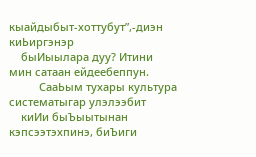кыайдыбыт-хоттубут”,-диэн киЬиргэнэр
    быИыылара дуу? Итини мин сатаан ейдеебеппун.
          СааЬым тухары культура систематыгар улэлээбит
    киИи быЪыытынан кэпсээтэхпинэ, биЪиги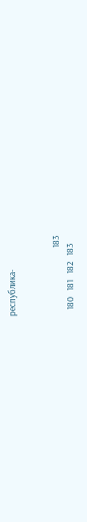республика-


                                  183
   180   181   182   183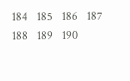184   185   186   187   188   189   190